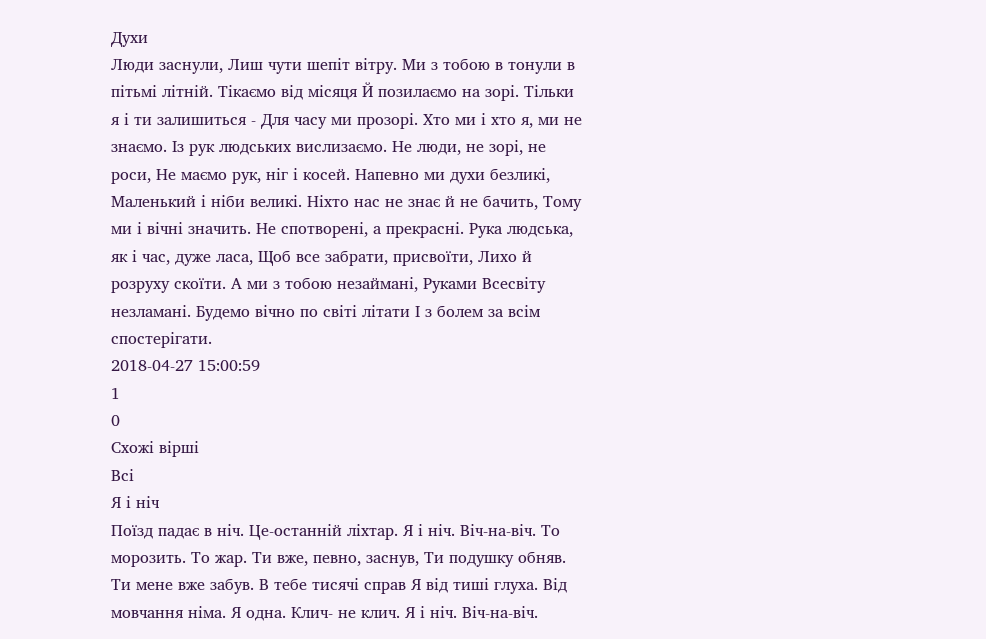Духи
Люди заснули, Лиш чути шепіт вітру. Ми з тобою в тонули в пітьмі літній. Тікаємо від місяця Й позилаємо на зорі. Тільки я і ти залишиться - Для часу ми прозорі. Хто ми і хто я, ми не знаємо. Із рук людських вислизаємо. Не люди, не зорі, не роси, Не маємо рук, ніг і косей. Напевно ми духи безликі, Маленький і ніби великі. Ніхто нас не знає й не бачить, Тому ми і вічні значить. Не спотворені, а прекрасні. Рука людська, як і час, дуже ласа, Щоб все забрати, присвоїти, Лихо й розруху скоїти. А ми з тобою незаймані, Руками Всесвіту незламані. Будемо вічно по світі літати І з болем за всім спостерігати.
2018-04-27 15:00:59
1
0
Схожі вірші
Всі
Я і ніч
Поїзд падає в ніч. Це-останній ліхтар. Я і ніч. Віч-на-віч. То морозить. То жар. Ти вже, певно, заснув, Ти подушку обняв. Ти мене вже забув. В тебе тисячі справ Я від тиші глуха. Від мовчання німа. Я одна. Клич- не клич. Я і ніч. Віч-на-віч.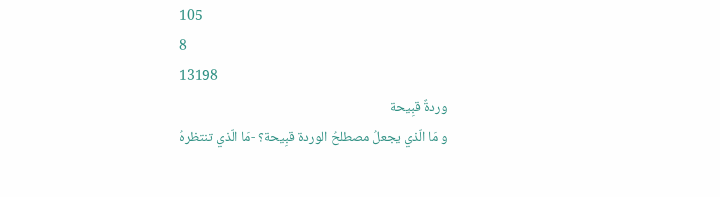105
8
13198
وردةٌ قبِيحة
و مَا الّذي يجعلُ مصطلحُ الوردة قبِيحة؟ -مَا الّذي تنتظرهُ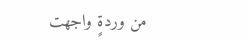من وردةٍ واجهت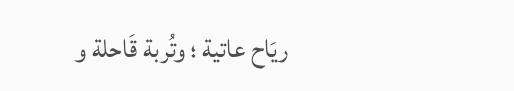ريَاح عاتية ؛ وتُربة قَاحلة و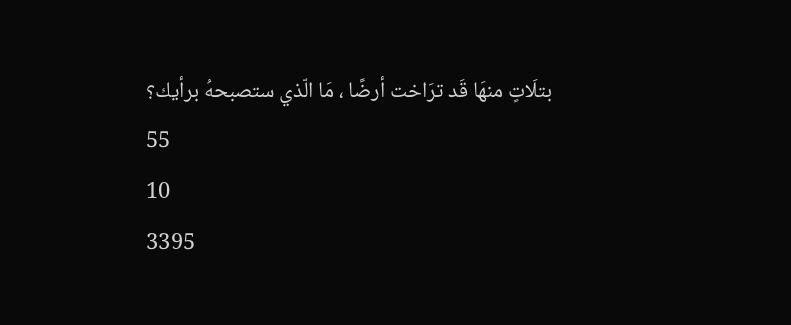بتلَاتٍ منهَا قَد ترَاخت أرضًا ، مَا الّذي ستصبحهُ برأيك؟
55
10
3395